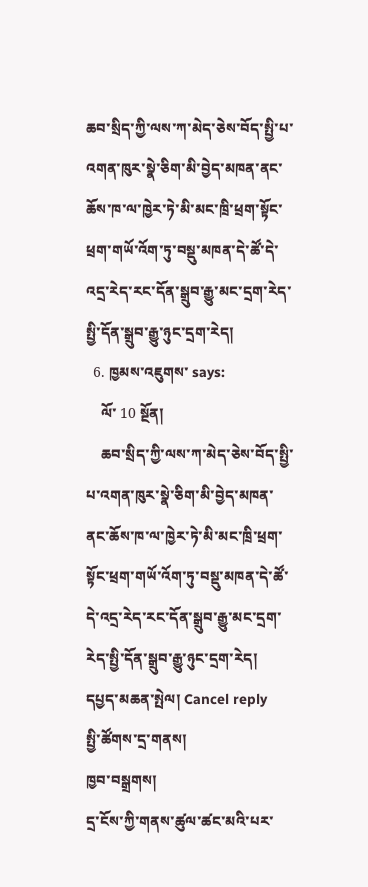ཆབ་སྲིད་ཀྱི་ལས་ཀ་མེད་ཅེས་བོད་སྤྱི་པ་འགན་ཁུར་སྣེ་ཅིག་མི་བྱེད་མཁན་ནང་ཆོས་ཁ་ལ་ཁྱེར་ཏེ་མི་མང་ཁྲི་ཕྲག་སྟོང་ཕྲག་གཡོ་འོག་ཏུ་བསྡུ་མཁན་དེ་ཚོ་དེ་འདྲ་རེད་རང་དོན་སྒྲུབ་རྒྱུ་མང་དྲག་རེད་སྤྱི་དོན་སྒྲུབ་རྒྱུ་ཉུང་དྲག་རེད།
  6. ཁྱམས་འཇུགས་ says:
    ལོ་ 10 སྔོན།
    ཆབ་སྲིད་ཀྱི་ལས་ཀ་མེད་ཅེས་བོད་སྤྱི་པ་འགན་ཁུར་སྣེ་ཅིག་མི་བྱེད་མཁན་ནང་ཆོས་ཁ་ལ་ཁྱེར་ཏེ་མི་མང་ཁྲི་ཕྲག་སྟོང་ཕྲག་གཡོ་འོག་ཏུ་བསྡུ་མཁན་དེ་ཚོ་དེ་འདྲ་རེད་རང་དོན་སྒྲུབ་རྒྱུ་མང་དྲག་རེད་སྤྱི་དོན་སྒྲུབ་རྒྱུ་ཉུང་དྲག་རེད།
དཔྱད་མཆན་སྤེལ། Cancel reply
སྤྱི་ཚོགས་དྲ་གནས།
ཁྱབ་བསྒྲགས།
དྲ་ངོས་ཀྱི་གནས་ཚུལ་ཚང་མའི་པར་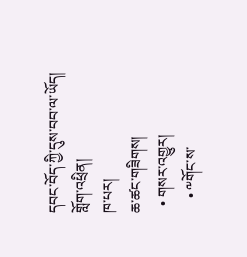དབང་བོད་ཀྱི་དུས་བབ་ལ་ཡོད།
གློག་འཕྲིན།
ཁ་པར།
ཆ་ཚང་གཟིགས།
  • གསར་འགྱུར།
    • ༸གོང་ས་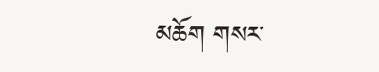མཆོག གསར་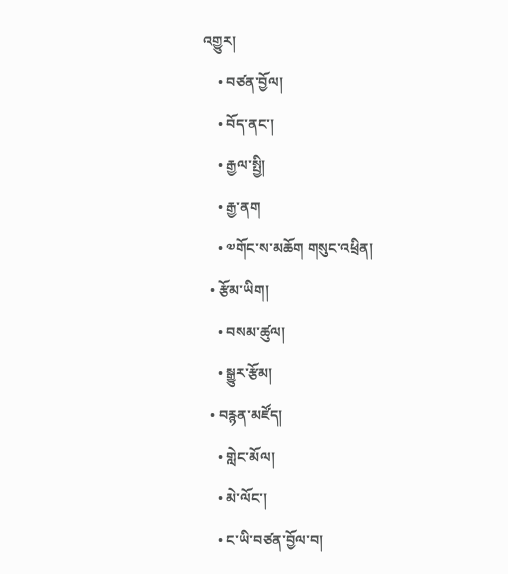འགྱུར།
    • བཙན་བྱོལ།
    • བོད་ནང་།
    • རྒྱལ་སྤྱི།
    • རྒྱ་ནག
    • ༧གོང་ས་མཆོག གསུང་འཕྲིན།
  • རྩོམ་ཡིག།
    • བསམ་ཚུལ།
    • སྒྱུར་རྩོམ།
  • བརྙན་མཛོད།
    • གླེང་མོལ།
    • མེ་ལོང་།
    • ང་ཡི་བཙན་བྱོལ་བ།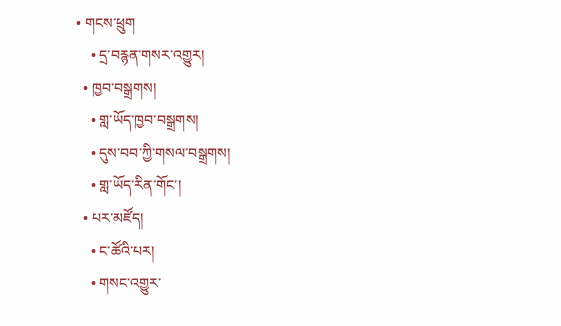• གངས་ཕྲུག
    • དྲ་བརྙན་གསར་འགྱུར།
  • ཁྱབ་བསྒྲགས།
    • གླ་ཡོད་ཁྱབ་བསྒྲགས།
    • དུས་བབ་ཀྱི་གསལ་བསྒྲགས།
    • གླ་ཡོད་རིན་གོང་།
  • པར་མཛོད།
    • ང་ཚོའི་པར།
    • གསང་འགྱུར་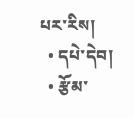པར་རིས།
  • དཔེ་དེབ།
  • རྩོམ་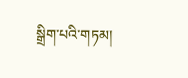སྒྲིག་པའི་གཏམ།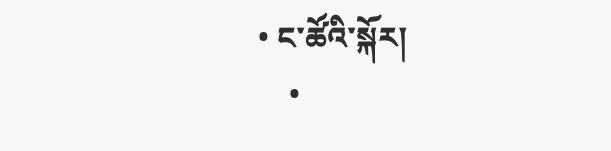• ང་ཚོའི་སྐོར།
    •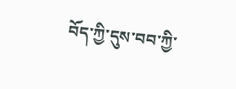བོད་ཀྱི་དུས་བབ་ཀྱི་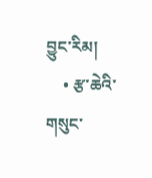བྱུང་རིམ།
    • རྩ་ཆེའི་གསུང་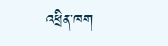འཕྲིན་ཁག